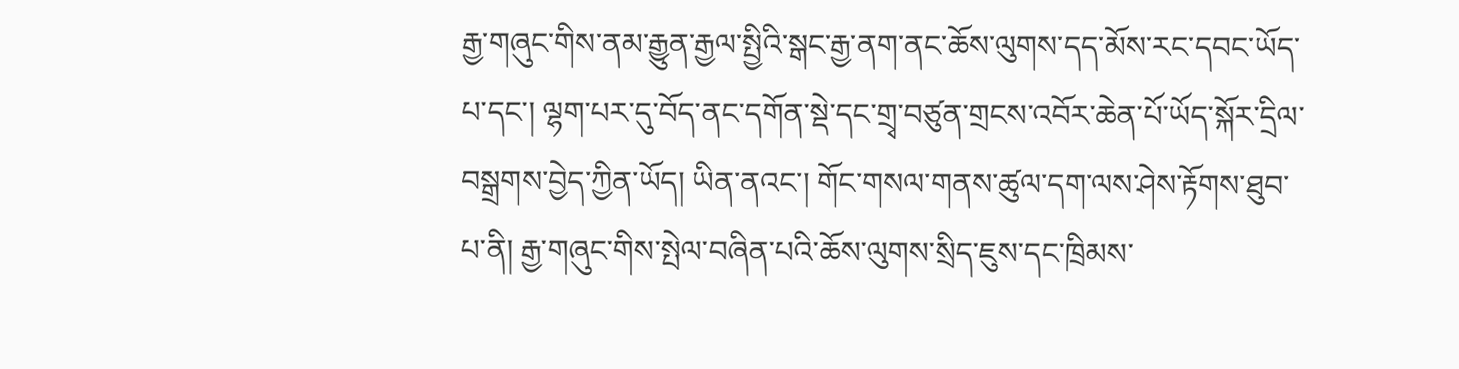རྒྱ་གཞུང་གིས་ནམ་རྒྱུན་རྒྱལ་སྤྱིའི་སྒང་རྒྱ་ནག་ནང་ཆོས་ལུགས་དད་མོས་རང་དབང་ཡོད་པ་དང་། ལྷག་པར་དུ་བོད་ནང་དགོན་སྡེ་དང་གྲྭ་བཙུན་གྲངས་འབོར་ཆེན་པོ་ཡོད་སྐོར་དྲིལ་བསྒྲགས་བྱེད་ཀྱིན་ཡོད། ཡིན་ནའང་། གོང་གསལ་གནས་ཚུལ་དག་ལས་ཤེས་རྟོགས་ཐུབ་པ་ནི། རྒྱ་གཞུང་གིས་སྤེལ་བཞིན་པའི་ཆོས་ལུགས་སྲིད་ཇུས་དང་ཁྲིམས་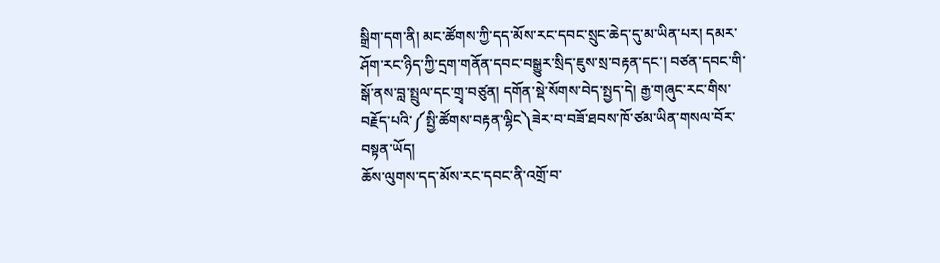སྒྲིག་དག་ནི། མང་ཚོགས་ཀྱི་དད་མོས་རང་དབང་སྲུང་ཆེད་དུ་མ་ཡིན་པར། དམར་ཤོག་རང་ཉིད་ཀྱི་དྲག་གནོན་དབང་བསྒྱུར་སྲིད་ཇུས་སྲ་བརྟན་དང་། བཙན་དབང་གི་སྒོ་ནས་བླ་སྤྲུལ་དང་གྲྭ་བཙུན། དགོན་སྡེ་སོགས་བེད་སྤྱད་དེ། རྒྱ་གཞུང་རང་གིས་བརྗོད་པའི་༼སྤྱི་ཚོགས་བརྟན་ལྷིང༽ཟེར་བ་བཟོ་ཐབས་ཁོ་ཙམ་ཡིན་གསལ་བོར་བསྟན་ཡོད།
ཆོས་ལུགས་དད་མོས་རང་དབང་ནི་འགྲོ་བ་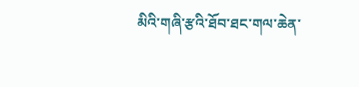མིའི་གཞི་རྩའི་ཐོབ་ཐང་གལ་ཆེན་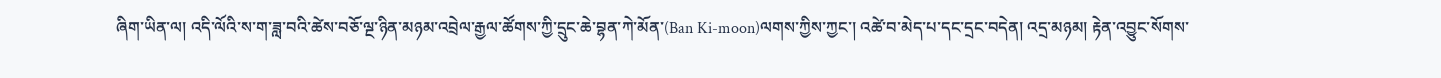ཞིག་ཡིན་ལ། འདི་ལོའི་ས་ག་ཟླ་བའི་ཚེས་བཅོ་ལྔ་ཉིན་མཉམ་འབྲེལ་རྒྱལ་ཚོགས་ཀྱི་དྲུང་ཆེ་བྷན་ཀེ་མོན་(Ban Ki-moon)ལགས་ཀྱིས་ཀྱང་། འཚེ་བ་མེད་པ་དང་དྲང་བདེན། འདྲ་མཉམ། རྟེན་འབྱུང་སོགས་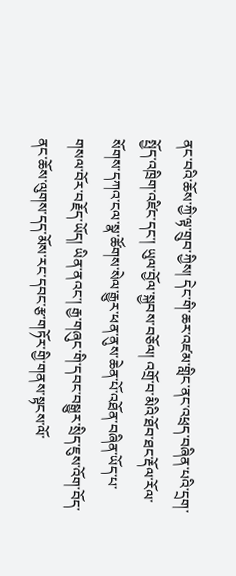ནང་བའི་ཆོས་ཀྱི་ལྟ་གྲུབ་ཀྱིས། དེང་གི་ཆར་འཛམ་གླིང་ནང་འཕྲད་བཞིན་པའི་དྲག་སྤྱོད་འཁྲིག་འཛིང་དང་། ཡུལ་བྱོལ་སྐྱབས་བཅོལ། འགྲོ་བ་མིའི་ཐོབ་ཐང་རྡོལ་རོལ་སོགས་དཀའ་ངལ་སྣ་ཚོགས་སེལ་རྒྱུར་ཕན་ནུས་ཆེན་པོ་འཐོན་བཞིན་ཡོད་པ་གསལ་བོར་བརྗོད་ཡོད། ཡིན་ནའང་། རྒྱ་གཞུང་གི་དབང་བསྒྱུར་སྲིད་ཇུས་འོག་བོད་ནང་ཆོས་ལུགས་དད་མོས་རང་དབང་རྩ་གཏོར་གྱི་གནས་སྟངས་ལོ་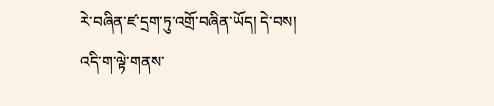རེ་བཞིན་ཛ་དྲག་ཏུ་འགྲོ་བཞིན་ཡོད། དེ་བས། འདི་ག་ལྟེ་གནས་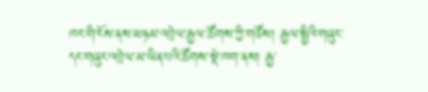ཁང་གི་ངོས་ནས་མཉམ་འབྲེལ་རྒྱལ་ཚོགས་ཀྱི་གཙོས། རྒྱལ་སྤྱིའི་གཞུང་དང་གཞུང་འབྲེལ་མ་ཡིན་པའི་ཚོགས་སྡེ་ཁག་ནས། རྒྱ་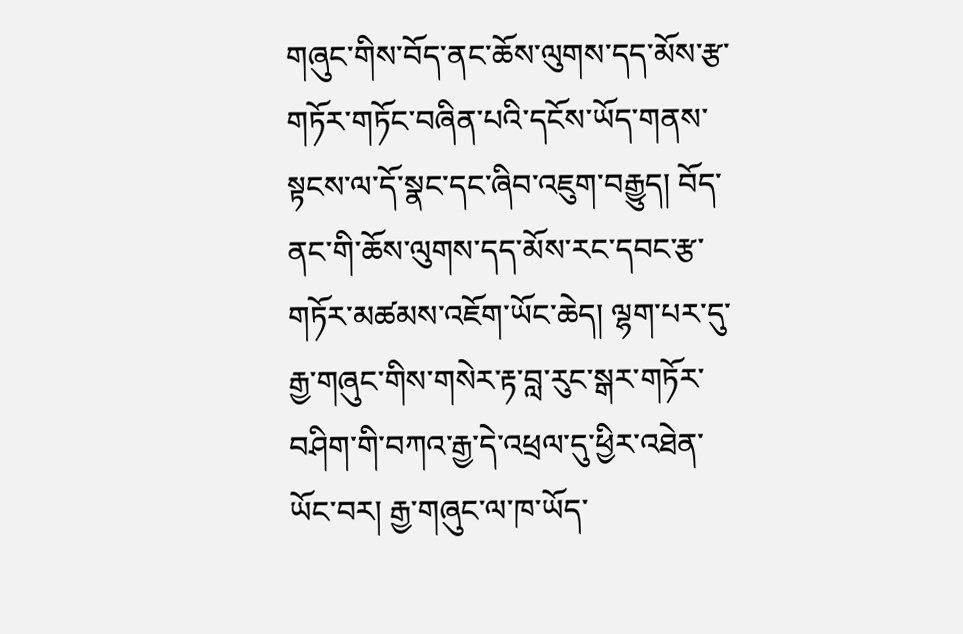གཞུང་གིས་བོད་ནང་ཆོས་ལུགས་དད་མོས་རྩ་གཏོར་གཏོང་བཞིན་པའི་དངོས་ཡོད་གནས་སྟངས་ལ་དོ་སྣང་དང་ཞིབ་འཇུག་བརྒྱུད། བོད་ནང་གི་ཆོས་ལུགས་དད་མོས་རང་དབང་རྩ་གཏོར་མཚམས་འཇོག་ཡོང་ཆེད། ལྷག་པར་དུ་རྒྱ་གཞུང་གིས་གསེར་རྟ་བླ་རུང་སྒར་གཏོར་བཤིག་གི་བཀའ་རྒྱ་དེ་འཕྲལ་དུ་ཕྱིར་འཐེན་ཡོང་བར། རྒྱ་གཞུང་ལ་ཁ་ཡོད་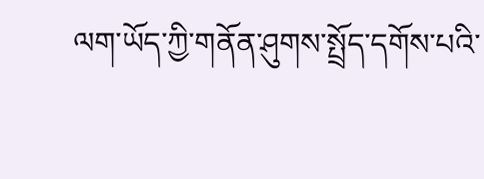ལག་ཡོད་ཀྱི་གནོན་ཤུགས་སྤྲོད་དགོས་པའི་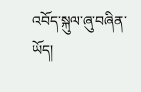འབོད་སྐུལ་ཞུ་བཞིན་ཡོད།